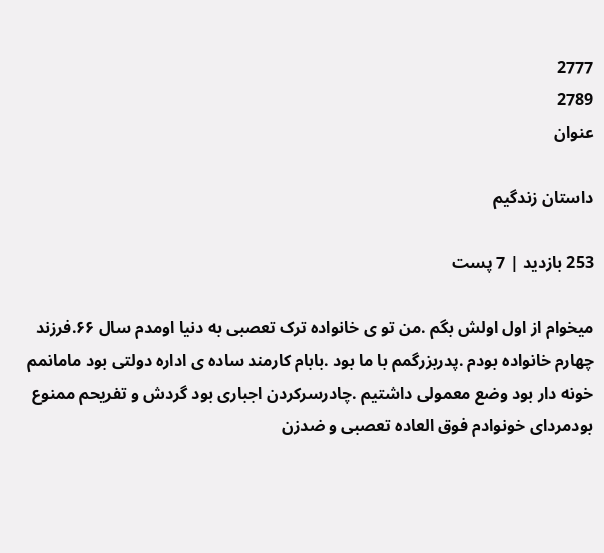2777
2789
عنوان

داستان زندگیم

253 بازدید | 7 پست

میخوام از اول اولش بگم .من تو ی خانواده ترک تعصبی به دنیا اومدم سال ۶۶.فرزند چهارم خانواده بودم .پدربزرگمم با ما بود .بابام کارمند ساده ی اداره دولتی بود مامانمم خونه دار بود وضع معمولی داشتیم .چادرسرکردن اجباری بود گردش و تفریحم ممنوع بودمردای خونوادم فوق العاده تعصبی و ضدزن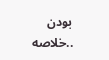بودن ..خلاصه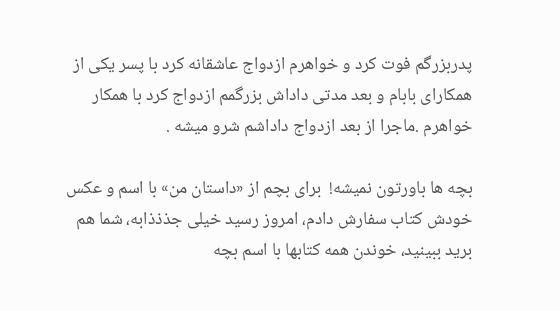پدربزرگم فوت کرد و خواهرم ازدواج عاشقانه کرد با پسر یکی از همکارای بابام و بعد مدتی داداش بزرگمم ازدواج کرد با همکار خواهرم .ماجرا از بعد ازدواج داداشم شرو میشه .

بچه ها باورتون نمیشه!  برای بچم از «داستان من» با اسم و عکس خودش کتاب سفارش دادم، امروز رسید خیلی جذذذابه، شما هم برید ببینید، خوندن همه کتابها با اسم بچه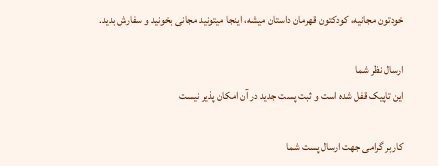خودتون مجانیه، کودکتون قهرمان داستان میشه، اینجا میتونید مجانی بخونید و سفارش بدید.

ارسال نظر شما
این تاپیک قفل شده است و ثبت پست جدید در آن امکان پذیر نیست

کاربر گرامی جهت ارسال پست شما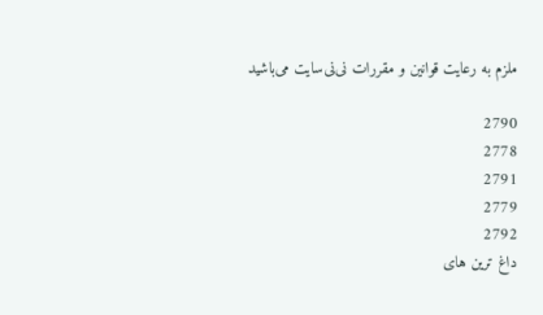ملزم به رعایت قوانین و مقررات نی‌نی‌سایت می‌باشید

2790
2778
2791
2779
2792
داغ ترین های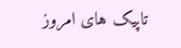تاپیک های امروز